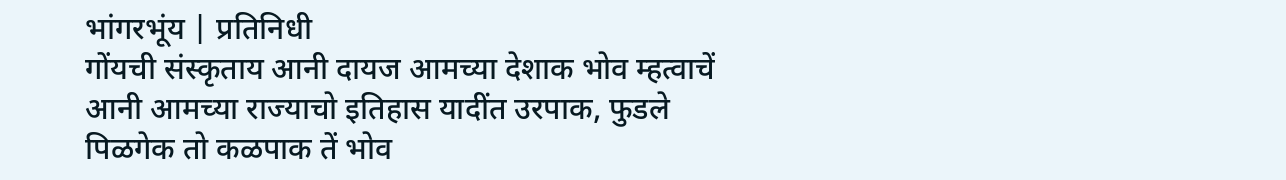भांगरभूंय | प्रतिनिधी
गोंयची संस्कृताय आनी दायज आमच्या देशाक भोव म्हत्वाचें आनी आमच्या राज्याचो इतिहास यादींत उरपाक, फुडले पिळगेक तो कळपाक तें भोव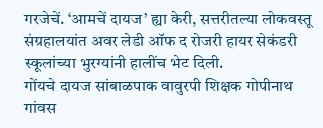गरजेचें. ‘आमचें दायज’ ह्या केरी, सत्तरीतल्या लोकवस्तू संग्रहालयांत अवर लेडी ऑफ द रोजरी हायर सेकंडरी स्कूलांच्या भुरग्यांनी हालींच भेट दिली.
गोंयचे दायज सांबाळपाक वावुरपी शिक्षक गोपीनाथ गांवस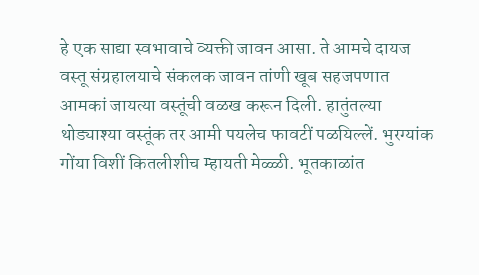हे एक साद्या स्वभावाचे व्यक्ती जावन आसा. ते आमचे दायज वस्तू संग्रहालयाचे संकलक जावन तांणी खूब सहजपणात आमकां जायत्या वस्तूंची वळख करून दिली. हातुंतल्या थोड्याश्या वस्तूंक तर आमी पयलेच फावटीं पळयिल्लें. भुरग्यांक गोंया विशीं कितलीशीच म्हायती मेळ्ळी. भूतकाळांत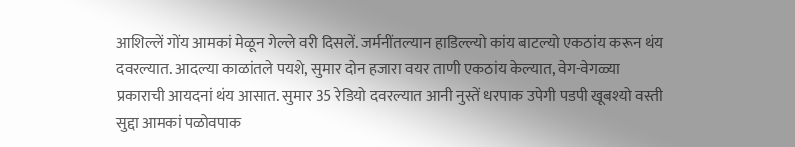आशिल्लें गोंय आमकां मेळून गेल्ले वरी दिसलें. जर्मनींतल्यान हाडिल्ल्यो कांय बाटल्यो एकठांय करून थंय दवरल्यात. आदल्या काळांतले पयशे, सुमार दोन हजारा वयर ताणी एकठांय केल्यात, वेग-वेगळ्या प्रकाराची आयदनां थंय आसात. सुमार 35 रेडियो दवरल्यात आनी नुस्तें धरपाक उपेगी पडपी खूबश्यो वस्ती सुद्दा आमकां पळोवपाक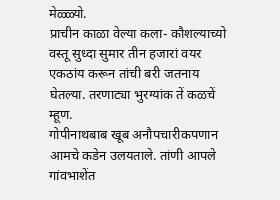मेळ्ळ्यो.
प्राचीन काळा वेल्या कला- कौशल्याच्यो वस्तू सुध्दा सुमार तीन हजारां वयर एकठांय करून तांची बरी जतनाय घेतल्या. तरणाट्या भुरग्यांक तें कळचें म्हूण.
गोपीनाथबाब खूब अनौपचारीकपणान आमचे कडेन उलयताले. तांणी आपले गांवभाशेंत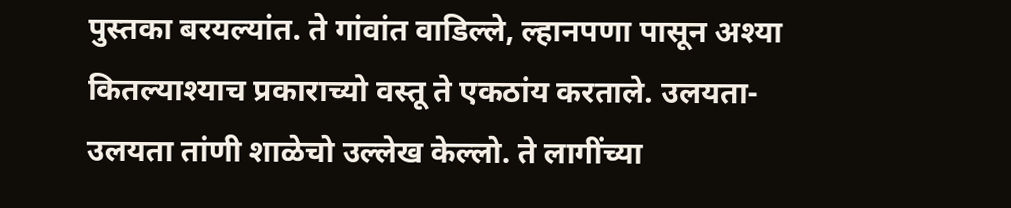पुस्तका बरयल्यांत. ते गांवांत वाडिल्ले, ल्हानपणा पासून अश्या कितल्याश्याच प्रकाराच्यो वस्तू ते एकठांय करताले. उलयता- उलयता तांणी शाळेचो उल्लेख केल्लो. ते लागींच्या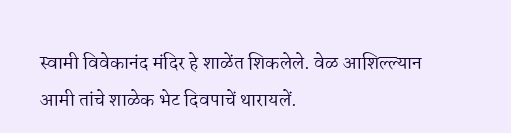स्वामी विवेकानंद मंदिर हे शाळेंत शिकलेले. वेळ आशिल्ल्यान आमी तांचे शाळेक भेट दिवपाचें थारायलें.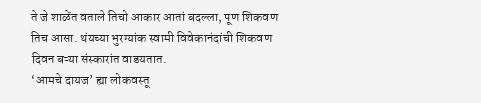ते जे शाळेंत वताले तिचो आकार आतां बदल्ला, पूण शिकवण तिच आसा. थंयच्या भुरग्यांक स्वामी विवेकानंदांची शिकवण दिवन बऱ्या संस्कारांत वाडयतात.
‘आमचे दायज’ ह्या लोकवस्तू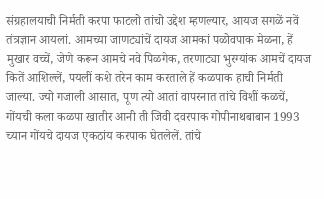संग्रहालयाची निर्मती करपा फाटलो तांचो उद्देश म्हणल्यार, आयज सगळें नवें तंत्रज्ञान आयलां. आमच्या जाणट्यांचें दायज आमकां पळोवपाक मेळना, हें मुखार वच्चें, जेणे करून आमचे नवे पिळगेक, तरणाट्या भुरग्यांक आमचें दायज कितें आशिल्लें, पयलीं कशे तरेन काम करताले हें कळपाक हाची निर्मती जाल्या. ज्यो गजाली आसात, पूण त्यो आतां वापरनात तांचे विशीं कळचें, गोंयची कला कळपा खातीर आनी ती जिवी दवरपाक गोपीनाथबाबान 1993 च्यान गोंयचे दायज एकठांय करपाक घेतलेलें. तांचे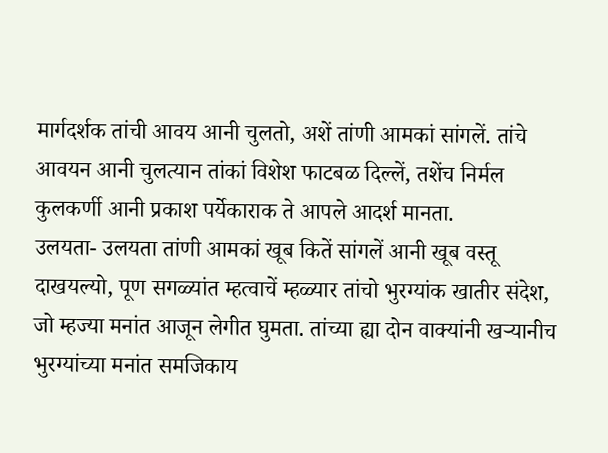मार्गदर्शक तांची आवय आनी चुलतो, अशें तांणी आमकां सांगलें. तांचे आवयन आनी चुलत्यान तांकां विशेश फाटबळ दिल्लें, तशेंच निर्मल कुलकर्णी आनी प्रकाश पर्येकाराक ते आपले आदर्श मानता.
उलयता- उलयता तांणी आमकां खूब कितें सांगलें आनी खूब वस्तू दाखयल्यो, पूण सगळ्यांत म्हत्वाचें म्हळ्यार तांचो भुरग्यांक खातीर संदेश, जो म्हज्या मनांत आजून लेगीत घुमता. तांच्या ह्या दोन वाक्यांनी खऱ्यानीच भुरग्यांच्या मनांत समजिकाय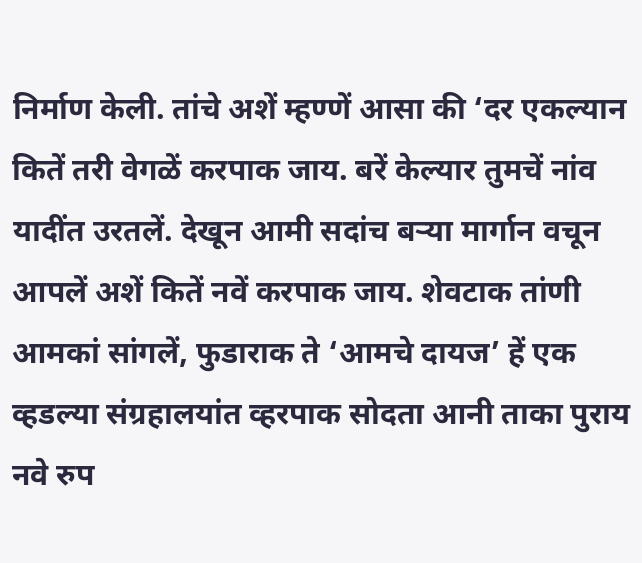निर्माण केली. तांचे अशें म्हण्णें आसा की ‘दर एकल्यान कितें तरी वेगळें करपाक जाय. बरें केल्यार तुमचें नांव यादींत उरतलें. देखून आमी सदांच बऱ्या मार्गान वचून आपलें अशें कितें नवें करपाक जाय. शेवटाक तांणी आमकां सांगलें, फुडाराक ते ‘आमचे दायज’ हें एक व्हडल्या संग्रहालयांत व्हरपाक सोदता आनी ताका पुराय नवे रुप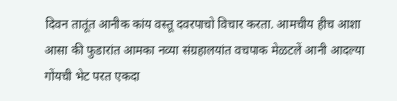दिवन तातूंत आनीक कांय वस्तू दवरपाचो विचार करता. आमचीय हीच आशा आसा की फुडारांत आमका नव्या संग्रहालयांत वचपाक मेळटलें आनी आदल्या गोंयची भेट परत एकदा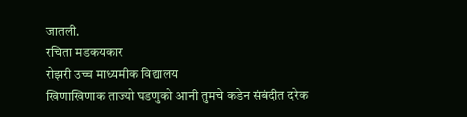जातली.
रचिता मडकयकार
रोझरी उच्च माध्यमीक विद्यालय
खिणाखिणाक ताज्यो घडणुको आनी तुमचे कडेन संबंदीत दरेक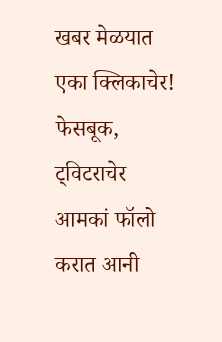खबर मेळयात एका क्लिकाचेर! फेसबूक, ट्विटराचेर आमकां फॉलो करात आनी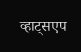व्हाट्सएप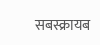सबस्क्रायब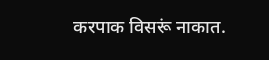करपाक विसरूं नाकात.